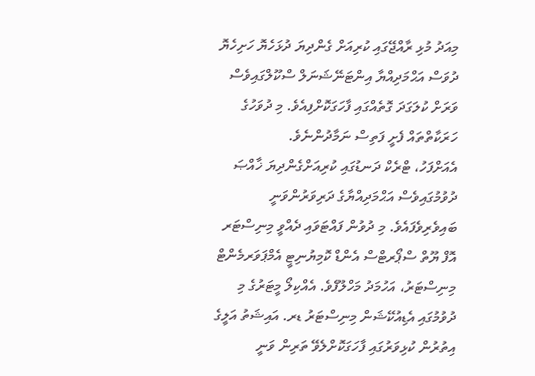މިއަދު މުޅި ރާއްޖޭގައި ކުރިއަށް ގެންދިޔަ ދުޅަހެޔޮ ހަށިހެޔޮ ދުވަސް އަޙްމަދިއްޔާ އިންޓަނޭޝަނަލް ސްކޫލްގައިވެސް ވަރަށް ކުލަގަދަ ގޮތެއްގައި ފާހަގަކޮށްފިއެވެ. މި ދުވަހުގެ ހަރަކާތްތައް ފެށީ ފަތިސް ނަމާދުންނެވެ.
އެއަށްފަހު، ޓްރެކް ދަނޑުގައި ކުރިއަށްގެންދިޔަ ޚާއްޞަ ދުވުމުގައިވެސް އަޙްމަދިއްޔާގެ ދަރިވަރުންވަނީ ބައިވެރިވެފައެވެ. މި ދުވުން ފައްޓަވައި ދެއްވީ މިނިސްޓަރ އޮފް ޔޫތް ސްޕޯރޓްސް އެންޑް ކޮމިޔުނިޓީ އެމްޕަވަރމެންޓް މިނިސްޓަރު، އަހުމަދު މަހްލޫފެވެ. އެއްކިލޯ މީޓަރުގެ މި ދުވުމުގައި އެޑިއުކޭޝަން މިނިސްޓަރު ޑރ. އައިޝަތު އަލީގެ އިތުރުން ކުޅިވަރުގައި ފާހަގަކޮށްލެވޭ ތަރިން ވަނީ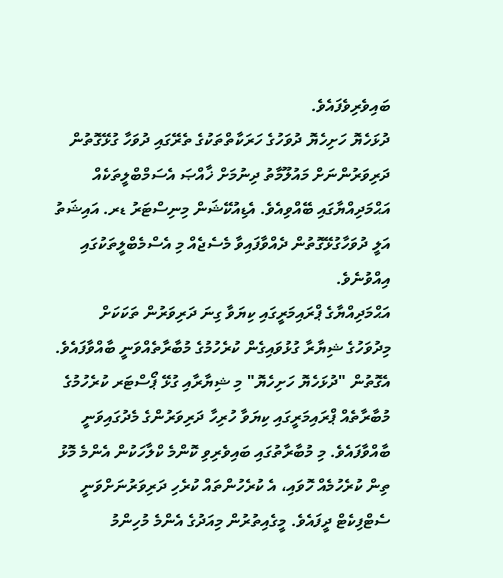ބައިވެރިވެފައެވެ.
ދުޅަހެޔޮ ހަށިހެޔޮ ދުވަހުގެ ހަރަކާތްތަކުގެ ތެރޭގައި ދުވަހާ ގުޅޭގޮތުން ދަރިވަރުންނަށް މައުލޫމާތު ދިނުމަށް ޚާއްޞަ އެސަމްބްލީތަކެއް އަޙްމަދިއްޔާގައި ބޭއްވިއެވެ. އެޑިއުކޭޝަން މިނިސްޓަރު ޑރ. އައިޝަތު އަލީ ދުވަހާގުޅޭގޮތުން ދެއްވާފައިވާ މެސެޖެއް މި އެސްމެބްލީތަކުގައި އިއްވުނެވެ.
އަޙްމަދިއްޔާގެ ޕްރައިމަރީގައި ކިޔަވާ ގިނަ ދަރިވަރުން ތަކަކަށް މިދުވަހުގެ ޝިޔާރާ ގުޅުވައިގެން ކުރެހުމުގެ މުބާރާތެއްވަނީ ބާއްވާފައެވެ. އެގޮތުން "ދުޅަހެޔޮ ހަށިހެޔޮ" މި ޝިޔާރާއި ގުޅޭ ޕޯސްޓަރ ކުރެހުމުގެ މުބާރާތެއް ޕްރައިމަރީގައި ކިޔަވާ ހުރިހާ ދަރިވަރުންގެ މެދުގައިވަނީ ބާއްވާފައެވެ. މި މުބާރާތުގައި ބައިވެރިވި ކޮންމެ ކްލާހަކުން އެންމެ މޮޅު ތިން ކުރެހުމެއް ހޮވައި، އެ ކުރެހުންތައް ކުރެހި ދަރިވަރުނަށްވަނީ ސެޓްފިކެޓް ދީފައެވެ. މީގެއިތުރުން މިއަދުގެ އެންމެ މުހިންމު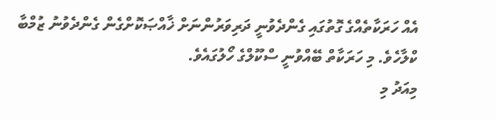އެއް ހަރަކާތެއްގެ ގޮތުގައި ގެންދެވުނީ ދަރިވަރުންނަށް ޚާއްޞަކޮށްގެން ގެންދެވުނު ޒުމްބާ ކްލާހެވެ. މި ހަރަކާތް ބޭއްވުނީ ސްކޫލްގެ ހޯލުގައެވެ.
މިއަދު މި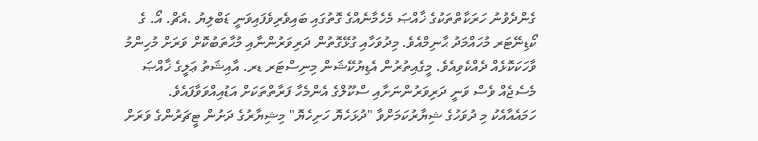ގެންދެވުނު ހަރަކާތްތަކުގެ ޚާއްޞަ މެހެމާނެއްގެ ގޮތުގައި ބައިވެރިވެފައިވަނީ ޑަބްލިޔު .އެޗް. އޯ. ގެ ކޯޑިނޭޓަރ މުހައްމަދު ޙާނިމްއެވެ. މިދުވަހާއި ގުޅޭގޮތުން ދަރިވަރުންނާއި މުޙާތަބުކޮށް ވަރަށް މުހިންމު ވާހަކަކޮޅެއް ދެއްކެވިއެވެ. މީގެއިތުރުން އެޑިޔުކޭޝަން މިނިސްޓަރ ޑރ. އާއިޝަތު ޢަލީގެ ޚާއްޞަ މެސެޖެއް ވެސް ވަނީ ދަރިވަރުންނަށާއި ސްކޫލްގެ އެންމެހާ ފަރާތްތަކަށް އަޑުއިއްވަވާފައެވެ.
ހަމައެއާއެކު މި ދުވަހުގެ ޝިޔާރުކަމަށްވާ "ދުޅަހެޔޮ ހަށިހެޔޮ" މިޝިޔާރުގެ ދަށުން ޓީޗަރުންގެ ވަރަށް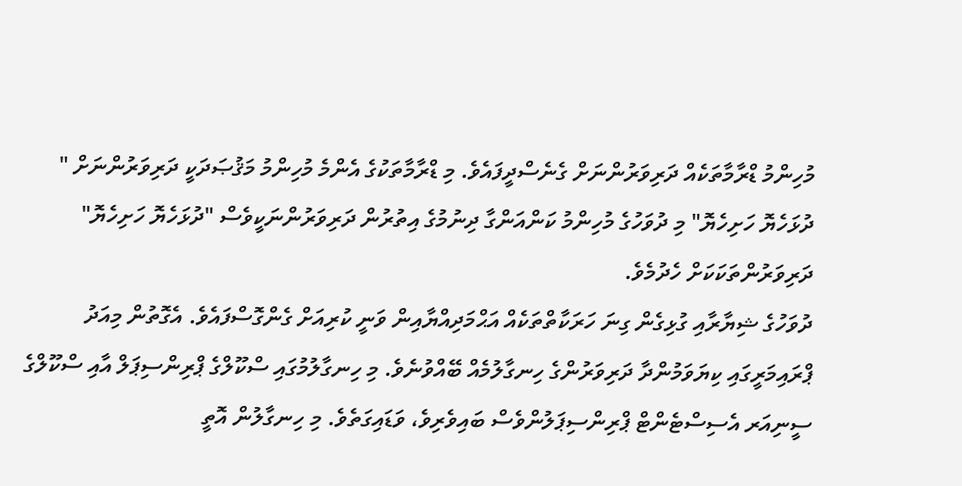މުހިންމު ޑްރާމާތަކެއް ދަރިވަރުންނަށް ގެނެސްދީފައެވެ. މި ޑްރާމާތަކުގެ އެންމެ މުހިންމު މަޤުޞަދަކީ ދަރިވަރުންނަށް " ދުޅަހެޔޮ ހަށިހެޔޮ" މި ދުވަހުގެ މުހިންމު ކަންއަންގާ ދިނުމުގެ އިތުރުން ދަރިވަރުންނަކީވެސް "ދުޅަހެޔޮ ހަށިހެޔޮ" ދަރިވަރުންތަކަކަށް ހެދުމެވެ.
ދުވަހުގެ ޝިޔާރާއި ގުޅިގެން ގިނަ ހަރަކާތްތަކެއް އަޙްމަދިއްޔާއިން ވަނީ ކުރިއަށް ގެންގޮސްފައެވެ. އެގޮތުން މިއަދު ޕްރައިމަރީގައި ކިޔަވަމުންދާ ދަރިވަރުންގެ ހިނގާލުމެއް ބޭއްވުނެވެ. މި ހިނގާލުމުގައި ސްކޫލްގެ ޕްރިންސިޕަލް އާއި ސްކޫލްގެ ސީނިއަރ އެސިސްޓެންޓް ޕްރިންސިޕަލުންވެސް ބައިވެރިވެ، ވަޑައިގަތެވެ. މި ހިނގާލުން އޮތީ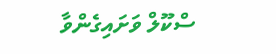ސްކޫލް ވަށައިގެންވާ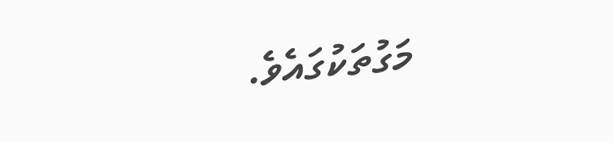މަގުތަކުގައެވެ.